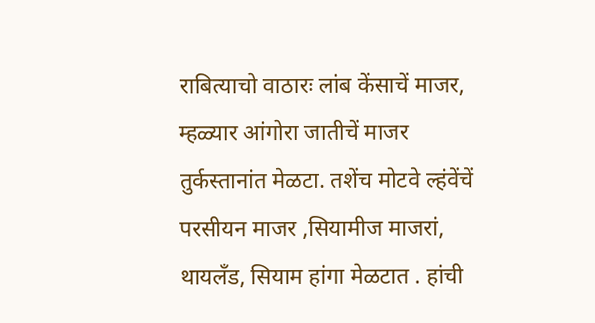राबित्याचो वाठारः लांब केंसाचें माजर, म्हळ्यार आंगोरा जातीचें माजर तुर्कस्तानांत मेळटा. तशेंच मोटवे ल्हंवेंचें परसीयन माजर ,सियामीज माजरां, थायलँड, सियाम हांगा मेळटात . हांची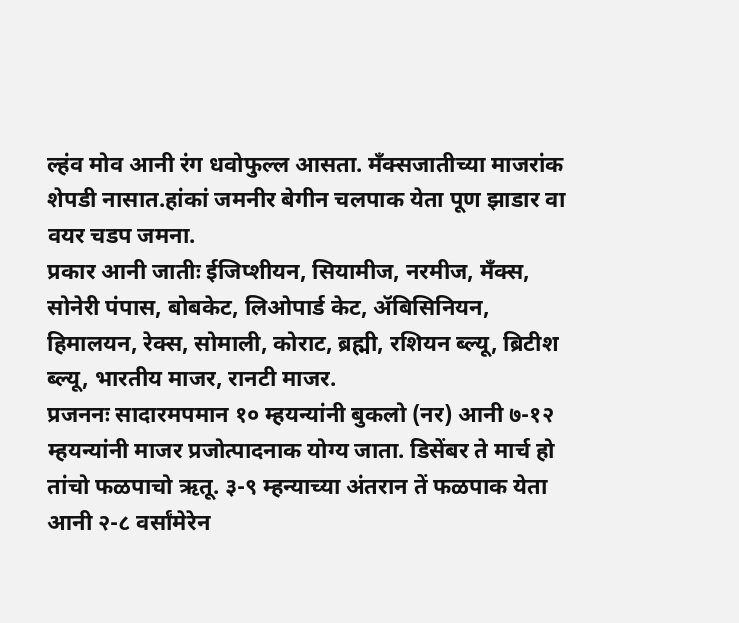ल्हंव मोव आनी रंग धवोफुल्ल आसता. मँक्सजातीच्या माजरांक शेपडी नासात.हांकां जमनीर बेगीन चलपाक येता पूण झाडार वा वयर चडप जमना.
प्रकार आनी जातीः ईजिप्शीयन, सियामीज, नरमीज, मँक्स, सोनेरी पंपास, बोबकेट, लिओपार्ड केट, ॲबिसिनियन, हिमालयन, रेक्स, सोमाली, कोराट, ब्रह्मी, रशियन ब्ल्यू, ब्रिटीश ब्ल्यू, भारतीय माजर, रानटी माजर.
प्रजननः सादारमपमान १० म्हयन्यांनी बुकलो (नर) आनी ७-१२ म्हयन्यांनी माजर प्रजोत्पादनाक योग्य जाता. डिसेंबर ते मार्च हो तांचो फळपाचो ऋतू. ३-९ म्हन्याच्या अंतरान तें फळपाक येता आनी २-८ वर्सांमेरेन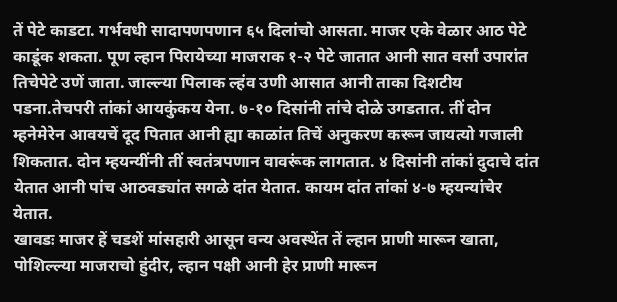तें पेटे काडटा. गर्भवधी सादापणपणान ६५ दिलांचो आसता. माजर एके वेळार आठ पेटे काडूंक शकता. पूण ल्हान पिरायेच्या माजराक १-२ पेटे जातात आनी सात वर्सां उपारांत तिचेपेटे उणें जाता. जाल्ल्या पिलाक ल्हंव उणी आसात आनी ताका दिशटीय पडना.तेचपरी तांकां आयकुंकय येना. ७-१० दिसांनी तांचे दोळे उगडतात. तीं दोन म्हनेमेरेन आवयचें दूद पितात आनी ह्या काळांत तिचें अनुकरण करून जायत्यो गजाली शिकतात. दोन म्हयन्यींनी तीं स्वतंत्रपणान वावरूंक लागतात. ४ दिसांनी तांकां दुदाचे दांत येतात आनी पांच आठवड्यांत सगळे दांत येतात. कायम दांत तांकां ४-७ म्हयन्यांचेर येतात.
खावडः माजर हें चडशें मांसहारी आसून वन्य अवस्थेंत तें ल्हान प्राणी मारून खाता, पोशिल्ल्या माजराचो हुंदीर, ल्हान पक्षी आनी हेर प्राणी मारून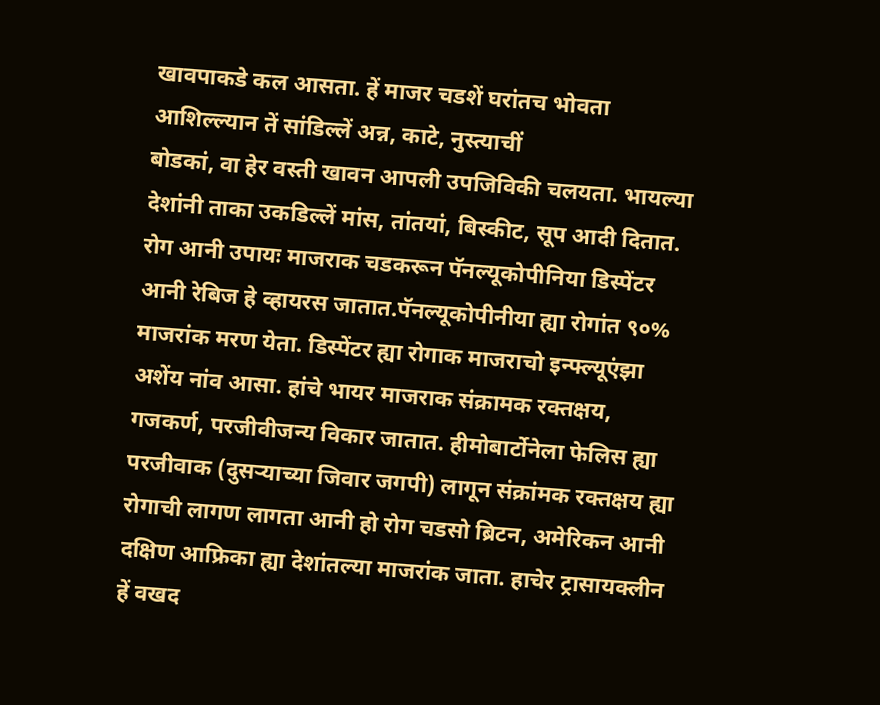खावपाकडे कल आसता. हें माजर चडशें घरांतच भोवता आशिल्ल्यान तें सांडिल्लें अन्न, काटे, नुस्त्याचीं
बोडकां, वा हेर वस्ती खावन आपली उपजिविकी चलयता. भायल्या देशांनी ताका उकडिल्लें मांस, तांतयां, बिस्कीट, सूप आदी दितात.
रोग आनी उपायः माजराक चडकरून पॅनल्यूकोपीनिया डिस्पेंटर आनी रेबिज हे व्हायरस जातात.पॅनल्यूकोपीनीया ह्या रोगांत ९०% माजरांक मरण येता. डिस्पेंटर ह्या रोगाक माजराचो इन्फ्ल्यूएंझा अशेंय नांव आसा. हांचे भायर माजराक संक्रामक रक्तक्षय, गजकर्ण, परजीवीजन्य विकार जातात. हीमोबार्टोनेला फेलिस ह्या परजीवाक (दुसऱ्याच्या जिवार जगपी) लागून संक्रांमक रक्तक्षय ह्या रोगाची लागण लागता आनी हो रोग चडसो ब्रिटन, अमेरिकन आनी दक्षिण आफ्रिका ह्या देशांतल्या माजरांक जाता. हाचेर ट्रासायक्लीन हें वखद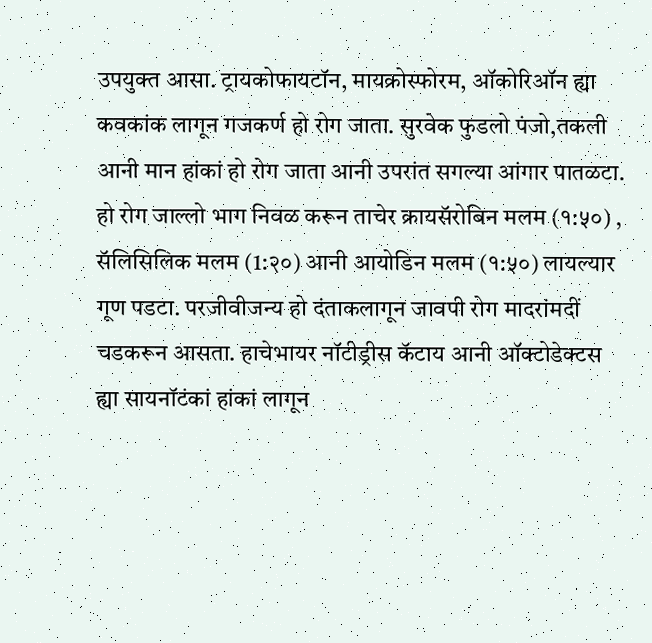उपयुक्त आसा. ट्रायकोफायटॉन, मायक्रोस्फोरम, ऑकोरिऑन ह्या कवकांक लागून गजकर्ण हो रोग जाता. सुरवेक फुडलो पंजो,तकली आनी मान हांकां हो रोग जाता आनी उपरांत सगल्या आंगार पातळटा. हो रोग जाल्लो भाग निवळ करून ताचेर क्रायसॅरोबिन मलम (१:५०) , सॅलिसिलिक मलम (1:२०) आनी आयोडिन मलम (१:५०) लायल्यार गूण पडटा. परजीवीजन्य हो दंताकलागून जावपी रोग मादरांमदीं चडकरून आसता. हाचेभायर नॉटीड्रीस कॅटाय आनी ऑक्टोडेक्टस ह्या सायनॉटंकां हांकां लागून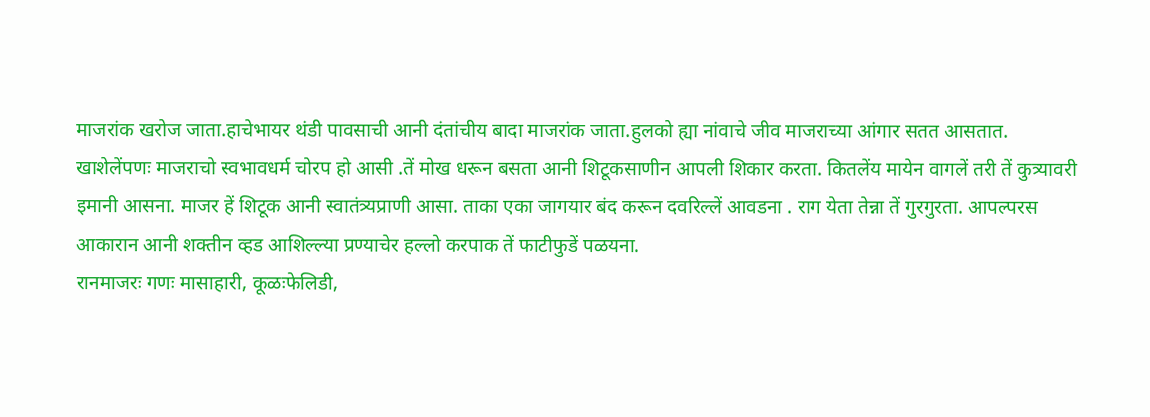माजरांक खरोज जाता.हाचेभायर थंडी पावसाची आनी दंतांचीय बादा माजरांक जाता.हुलको ह्या नांवाचे जीव माजराच्या आंगार सतत आसतात.
खाशेलेंपणः माजराचो स्वभावधर्म चोरप हो आसी .तें मोख धरून बसता आनी शिटूकसाणीन आपली शिकार करता. कितलेंय मायेन वागलें तरी तें कुत्र्यावरी इमानी आसना. माजर हें शिटूक आनी स्वातंत्र्यप्राणी आसा. ताका एका जागयार बंद करून दवरिल्लें आवडना . राग येता तेन्ना तें गुरगुरता. आपल्परस आकारान आनी शक्तीन व्हड आशिल्ल्या प्रण्याचेर हल्लो करपाक तें फाटीफुडें पळयना.
रानमाजरः गणः मासाहारी, कूळःफेलिडी,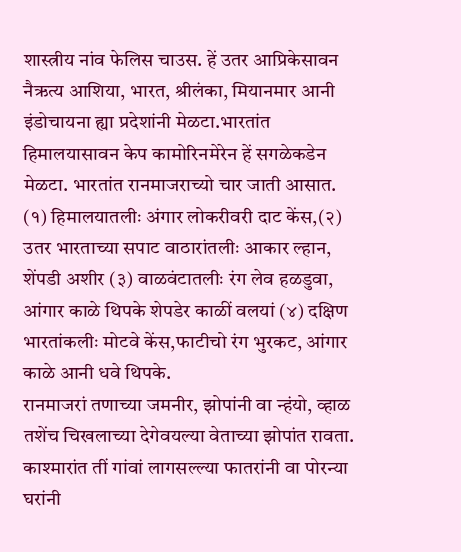शास्त्रीय नांव फेलिस चाउस. हें उतर आप्रिकेसावन नैऋत्य आशिया, भारत, श्रीलंका, मियानमार आनी इंडोचायना ह्या प्रदेशांनी मेळटा.भारतांत हिमालयासावन केप कामोरिनमेरेन हें सगळेकडेन मेळटा. भारतांत रानमाजराच्यो चार जाती आसात. (१) हिमालयातलीः अंगार लोकरीवरी दाट केंस,(२) उतर भारताच्या सपाट वाठारांतलीः आकार ल्हान, शेंपडी अशीर (३) वाळवंटातलीः रंग लेव हळडुवा, आंगार काळे थिपके शेपडेर काळीं वलयां (४) दक्षिण भारतांकलीः मोटवे केंस,फाटीचो रंग भुरकट, आंगार काळे आनी धवे थिपके.
रानमाजरां तणाच्या जमनीर, झोपांनी वा न्हंयो, व्हाळ तशेंच चिखलाच्या देगेवयल्या वेताच्या झोपांत रावता. काश्मारांत तीं गांवां लागसल्ल्या फातरांनी वा पोरन्या घरांनी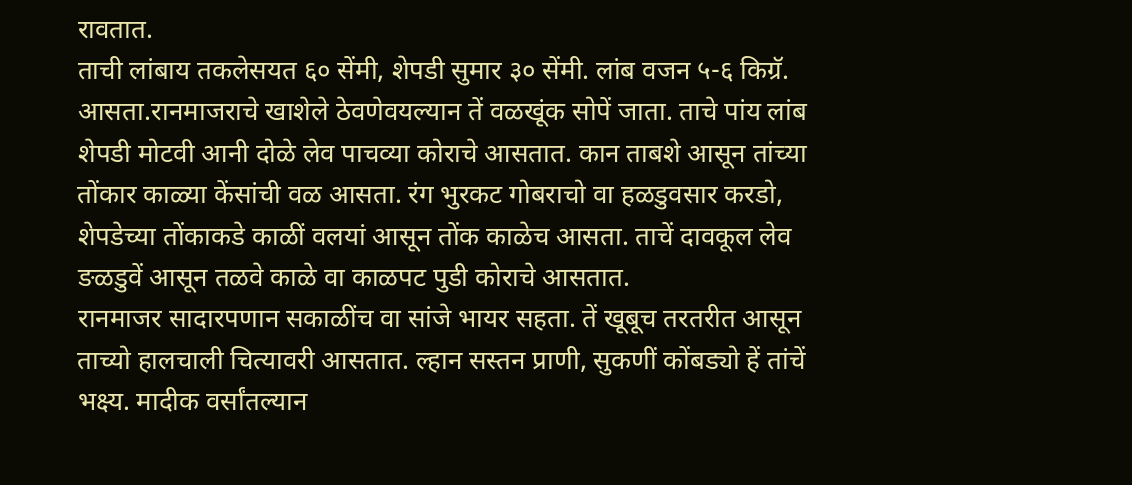रावतात.
ताची लांबाय तकलेसयत ६० सेंमी, शेपडी सुमार ३० सेंमी. लांब वजन ५-६ किग्रॅ. आसता.रानमाजराचे खाशेले ठेवणेवयल्यान तें वळखूंक सोपें जाता. ताचे पांय लांब शेपडी मोटवी आनी दोळे लेव पाचव्या कोराचे आसतात. कान ताबशे आसून तांच्या तोंकार काळ्या केंसांची वळ आसता. रंग भुरकट गोबराचो वा हळडुवसार करडो, शेपडेच्या तोंकाकडे काळीं वलयां आसून तोंक काळेच आसता. ताचें दावकूल लेव ङळडुवें आसून तळवे काळे वा काळपट पुडी कोराचे आसतात.
रानमाजर सादारपणान सकाळींच वा सांजे भायर सहता. तें खूबूच तरतरीत आसून ताच्यो हालचाली चित्यावरी आसतात. ल्हान सस्तन प्राणी, सुकणीं कोंबड्यो हें तांचें भक्ष्य. मादीक वर्सांतल्यान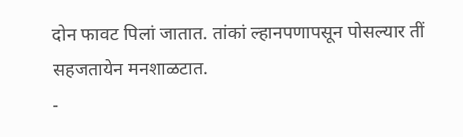दोन फावट पिलां जातात. तांकां ल्हानपणापसून पोसल्यार तीं सहजतायेन मनशाळटात.
-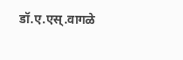डॉ.ए.एस्.वागळे